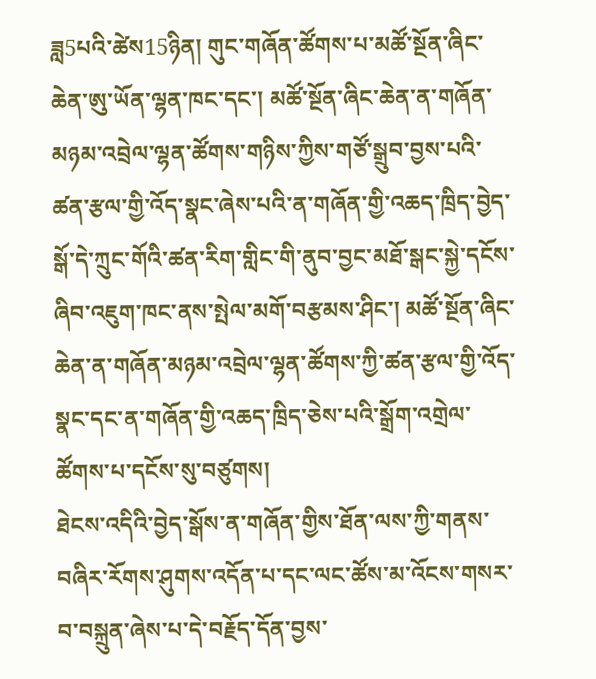ཟླ5པའི་ཚེས15ཉིན། གུང་གཞོན་ཚོགས་པ་མཚོ་སྔོན་ཞིང་ཆེན་ཨུ་ཡོན་ལྷན་ཁང་དང་། མཚོ་སྔོན་ཞིང་ཆེན་ན་གཞོན་མཉམ་འབྲེལ་ལྷན་ཚོགས་གཉིས་ཀྱིས་གཙོ་སྒྲུབ་བྱས་པའི་ཚན་རྩལ་གྱི་འོད་སྣང་ཞེས་པའི་ན་གཞོན་གྱི་འཆད་ཁྲིད་བྱེད་སྒོ་དེ་ཀྲུང་གོའི་ཚན་རིག་གླིང་གི་ནུབ་བྱང་མཐོ་སྒང་སྐྱེ་དངོས་ཞིབ་འཇུག་ཁང་ནས་སྤེལ་མགོ་བརྩམས་ཤིང་། མཚོ་སྔོན་ཞིང་ཆེན་ན་གཞོན་མཉམ་འབྲེལ་ལྷན་ཚོགས་ཀྱི་ཚན་རྩལ་གྱི་འོད་སྣང་དང་ན་གཞོན་གྱི་འཆད་ཁྲིད་ཅེས་པའི་སྒྲོག་འགྲེལ་ཚོགས་པ་དངོས་སུ་བཙུགས།
ཐེངས་འདིའི་བྱེད་སྒོས་ན་གཞོན་གྱིས་ཐོན་ལས་ཀྱི་གནས་བཞིར་རོགས་ཤུགས་འདོན་པ་དང་ལང་ཚོས་མ་འོངས་གསར་བ་བསྐྲུན་ཞེས་པ་དེ་བརྗོད་དོན་བྱས་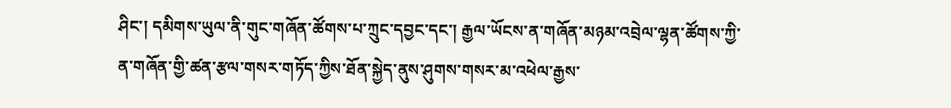ཤིང་། དམིགས་ཡུལ་ནི་གུང་གཞོན་ཚོགས་པ་ཀྲུང་དབྱང་དང་། རྒྱལ་ཡོངས་ན་གཞོན་མཉམ་འབྲེལ་ལྷན་ཚོགས་ཀྱི་ན་གཞོན་གྱི་ཚན་རྩལ་གསར་གཏོད་ཀྱིས་ཐོན་སྐྱེད་ནུས་ཤུགས་གསར་མ་འཕེལ་རྒྱས་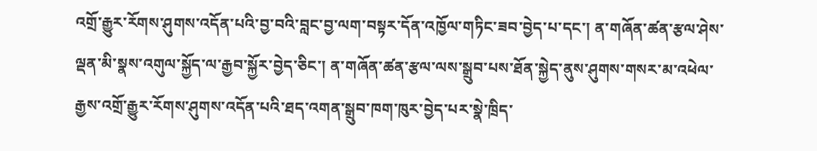འགྲོ་རྒྱུར་རོགས་ཤུགས་འདོན་པའི་བྱ་བའི་བླང་བྱ་ལག་བསྟར་དོན་འཁྱོལ་གཏིང་ཟབ་བྱེད་པ་དང་། ན་གཞོན་ཚན་རྩལ་ཤེས་ལྡན་མི་སྣས་འགུལ་སྐྱོད་ལ་རྒྱབ་སྐྱོར་བྱེད་ཅིང་། ན་གཞོན་ཚན་རྩལ་ལས་སྒྲུབ་པས་ཐོན་སྐྱེད་ནུས་ཤུགས་གསར་མ་འཕེལ་རྒྱས་འགྲོ་རྒྱུར་རོགས་ཤུགས་འདོན་པའི་ཐད་འགན་སྒྲུབ་ཁག་ཁུར་བྱེད་པར་སྣེ་ཁྲིད་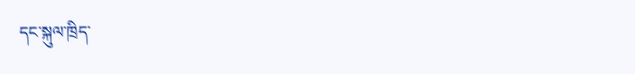དང་སྐུལ་ཁྲིད་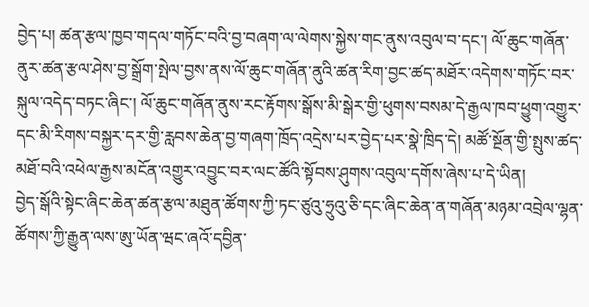བྱེད་པ། ཚན་རྩལ་ཁྱབ་གདལ་གཏོང་བའི་བྱ་བཞག་ལ་ལེགས་སྐྱེས་གང་ནུས་འབུལ་བ་དང་། ལོ་ཆུང་གཞོན་ནུར་ཚན་རྩལ་ཤེས་བྱ་སྒྲོག་སྤེལ་བྱས་ནས་ལོ་ཆུང་གཞོན་ནུའི་ཚན་རིག་བྱང་ཚད་མཐོར་འདེགས་གཏོང་བར་སྐུལ་འདེད་བཏང་ཞིང་། ལོ་ཆུང་གཞོན་ནུས་རང་རྟོགས་སྒོས་མི་སྒེར་གྱི་ཕུགས་བསམ་དེ་རྒྱལ་ཁབ་ཕྱུག་འགྱུར་དང་མི་རིགས་བསྐྱར་དར་གྱི་རླབས་ཆེན་བྱ་གཞག་ཁྲོད་འདྲེས་པར་བྱེད་པར་སྣེ་ཁྲིད་དེ། མཚོ་སྔོན་གྱི་སྤུས་ཚད་མཐོ་བའི་འཕེལ་རྒྱས་མངོན་འགྱུར་འབྱུང་བར་ལང་ཚོའི་སྟོབས་ཤུགས་འབུལ་དགོས་ཞེས་པ་དེ་ཡིན།
བྱེད་སྒོའི་སྟེང་ཞིང་ཆེན་ཚན་རྩལ་མཐུན་ཚོགས་ཀྱི་ཏང་ཙུའུ་ཧྲུའུ་ཅི་དང་ཞིང་ཆེན་ན་གཞོན་མཉམ་འབྲེལ་ལྷན་ཚོགས་ཀྱི་རྒྱུན་ལས་ཨུ་ཡོན་ཝང་ཞའོ་དབྱིན་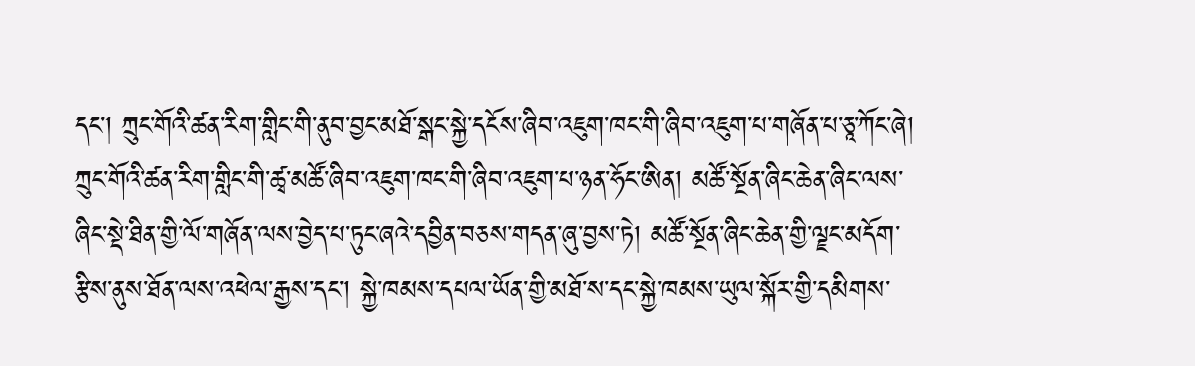དང་། ཀྲུང་གོའི་ཚན་རིག་གླིང་གི་ནུབ་བྱང་མཐོ་སྒང་སྐྱེ་དངོས་ཞིབ་འཇུག་ཁང་གི་ཞིབ་འཇུག་པ་གཞོན་པ་ཅཱ་ཀོང་ཞེ། ཀྲུང་གོའི་ཚན་རིག་གླིང་གི་ཚྭ་མཚོ་ཞིབ་འཇུག་ཁང་གི་ཞིབ་འཇུག་པ་ཉན་ཧོང་ཨིན། མཚོ་སྔོན་ཞིང་ཆེན་ཞིང་ལས་ཞིང་སྡེ་ཐིན་གྱི་ལོ་གཞོན་ལས་བྱེད་པ་ཏུང་ཞའེ་དབྱིན་བཅས་གདན་ཞུ་བྱས་ཏེ། མཚོ་སྔོན་ཞིང་ཆེན་གྱི་ལྗང་མདོག་རྩིས་ནུས་ཐོན་ལས་འཕེལ་རྒྱས་དང་། སྐྱེ་ཁམས་དཔལ་ཡོན་གྱི་མཐོ་ས་དང་སྐྱེ་ཁམས་ཡུལ་སྐོར་གྱི་དམིགས་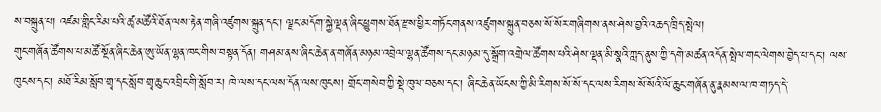ས་བསྐྲུན་པ། འཛམ་གླིང་རིམ་པའི་ཚྭ་མཚོའི་ཐོན་ལས་རྟེན་གཞི་འཛུགས་སྐྲུན་དང་། ལྗང་མདོག་སྐྱེ་ལྡན་ཞིང་ཕྱུགས་ཐོན་རྫས་ཕྱིར་གཏོང་གནས་འཛུགས་སྐྲུན་བཅས་སོ་སོར་གཞིགས་ནས་ཤེས་བྱའི་འཆད་ཁྲིད་སྤེལ།
གུང་གཞོན་ཚོགས་པ་མཚོ་སྔོན་ཞིང་ཆེན་ཨུ་ཡོན་ལྷན་ཁང་གིས་བསྟན་དོན། གཤམ་ནས་ཞིང་ཆེན་ན་གཞོན་མཉམ་འབྲེལ་ལྷན་ཚོགས་དང་མཉམ་དུ་སྒྲོག་འགྲེལ་ཚོགས་པའི་ཤེས་ལྡན་མི་སྣའི་ཀླད་ནུས་ཀྱི་དགེ་མཚན་འདོན་སྤེལ་གང་ལེགས་བྱེད་པ་དང་། ལས་ཁུངས་དང་། མཐོ་རིམ་སློབ་གྲྭ་དང་སློབ་གྲྭ་ཆུང་འབྲིང་གི་སློབ་ར། ཁེ་ལས་དང་ལས་དོན་ལས་ཁུངས། གྲོང་གསེབ་ཀྱི་སྡེ་ཁུལ་བཅས་དང་། ཞིང་ཆེན་ཡོངས་ཀྱི་མི་རིགས་སོ་སོ་དང་ལས་རིགས་སོ་སོའི་ལོ་ཆུང་གཞོན་ནུ་རྣམས་ལ་ཁ་གཏད་དེ་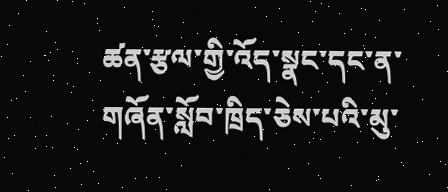ཚན་རྩལ་གྱི་འོད་སྣང་དང་ན་གཞོན་སློབ་ཁྲིད་ཅེས་པའི་མུ་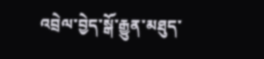འབྲེལ་བྱེད་སྒོ་རྒྱུན་མཐུད་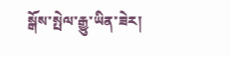སྒོས་སྤེལ་རྒྱུ་ཡིན་ཟེར།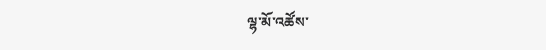ལྷ་མོ་འཚོས་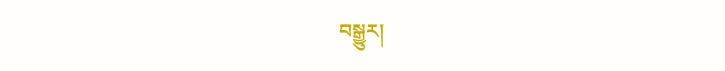བསྒྱུར།